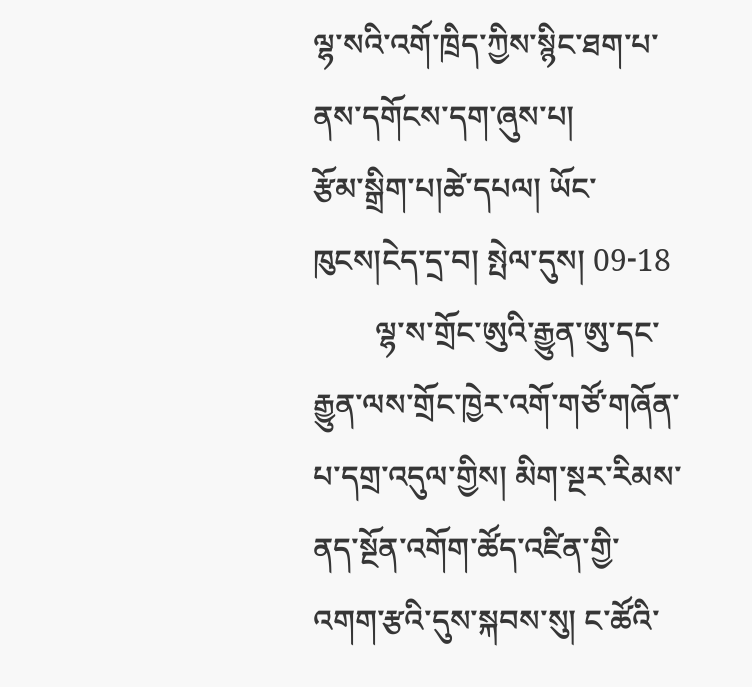ལྷ་སའི་འགོ་ཁྲིད་ཀྱིས་སྙིང་ཐག་པ་ནས་དགོངས་དག་ཞུས་པ།
རྩོམ་སྒྲིག་པ།ཚེ་དཔལ། ཡོང་ཁུངས།ངེད་དྲ་བ། སྤེལ་དུས། 09-18
        ལྷ་ས་གྲོང་ཨུའི་རྒྱུན་ཨུ་དང་རྒྱུན་ལས་གྲོང་ཁྱེར་འགོ་གཙོ་གཞོན་པ་དགྲ་འདུལ་གྱིས། མིག་སྔར་རིམས་ནད་སྔོན་འགོག་ཚོད་འཛིན་གྱི་འགག་རྩའི་དུས་སྐབས་སུ། ང་ཚོའི་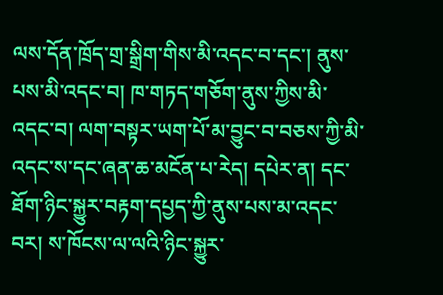ལས་དོན་ཁྲོད་གྲ་སྒྲིག་གིས་མི་འདང་བ་དང་། ནུས་པས་མི་འདང་བ། ཁ་གཏད་གཅོག་ནུས་ཀྱིས་མི་འདང་བ། ལག་བསྟར་ཡག་པོ་མ་བྱུང་བ་བཅས་ཀྱི་མི་འདང་ས་དང་ཞན་ཆ་མངོན་པ་རེད། དཔེར་ན། དང་ཐོག་ཉིང་སྐྱུར་བརྟག་དཔྱད་ཀྱི་ནུས་པས་མ་འདང་བར། ས་ཁོངས་ལ་ལའི་ཉིང་སྐྱུར་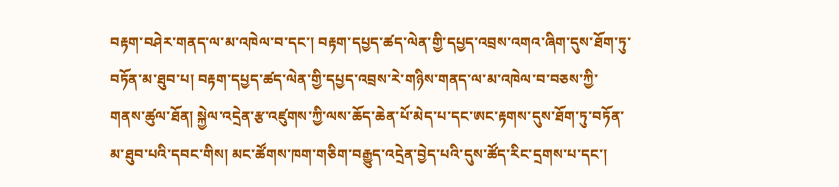བརྟག་བཤེར་གནད་ལ་མ་འཁེལ་བ་དང་། བརྟག་དཔྱད་ཚད་ལེན་གྱི་དཔྱད་འབྲས་འགའ་ཞིག་དུས་ཐོག་ཏུ་བཏོན་མ་ཐུབ་པ། བརྟག་དཔྱད་ཚད་ལེན་གྱི་དཔྱད་འབྲས་རེ་གཉིས་གནད་ལ་མ་འཁེལ་བ་བཅས་ཀྱི་གནས་ཚུལ་ཐོན། སྐྱེལ་འདྲེན་རྩ་འཛུགས་ཀྱི་ལས་ཆོད་ཆེན་པོ་མེད་པ་དང་ཨང་རྟགས་དུས་ཐོག་ཏུ་བཏོན་མ་ཐུབ་པའི་དབང་གིས། མང་ཚོགས་ཁག་གཅིག་བརྒྱུད་འདྲེན་བྱེད་པའི་དུས་ཚོད་རིང་དྲགས་པ་དང་།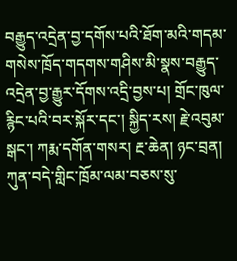བརྒྱུད་འདྲེན་བྱ་དགོས་པའི་ཐོག་མའི་གདམ་གསེས་ཁྲོད་གདགས་གཤིས་མི་སྣས་བརྒྱུད་འདྲེན་བྱ་རྒྱུར་དོགས་འདྲི་བྱས་པ། གྲོང་ཁུལ་རྙིང་པའི་བར་སྐོར་དང་། སྐྱིད་རས། རྗེ་འབུམ་སྒང་། ཀརྨ་དགོན་གསར། རྔ་ཆེན། ཉང་བྲན། ཀུན་བདེ་གླིང་ཁྲོམ་ལམ་བཅས་སུ་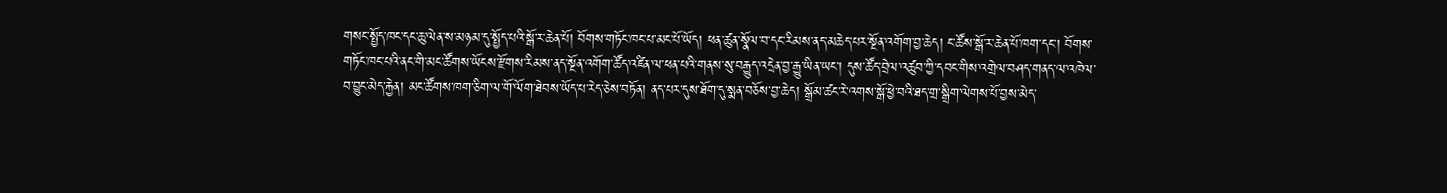གསང་སྤྱོད་ཁང་དང་ཆུ་ལེན་ས་མཉམ་དུ་སྤྱོད་པའི་སྒོ་ར་ཆེན་པོ། བོགས་གཏོང་ཁང་པ་མང་པོ་ཡོད། ཕན་ཚུན་སྣོལ་བ་དང་རིམས་ནད་མཆེད་པར་སྔོན་འགོག་བྱ་ཆེད། ང་ཚོས་སྒོ་ར་ཆེན་པོ་ཁག་དང་། བོགས་གཏོང་ཁང་པའི་ནང་གི་མང་ཚོགས་ཡོངས་རྫོགས་རིམས་ནད་སྔོན་འགོག་ཚོད་འཛིན་ལ་ཕན་པའི་གནས་སུ་བརྒྱུད་འདྲེན་བྱ་རྒྱུ་ཡིན་ཡང་། དུས་ཚོད་བྲེལ་འཚུབ་ཀྱི་དབང་གིས་འགྲེལ་བཤད་གནད་ལ་འཁེལ་བ་བྱུང་མེད་རྐྱེན། མང་ཚོགས་ཁག་ཅིག་ལ་གོ་ལོག་ཐེབས་ཡོད་པ་རེད་ཅེས་བཏོན། ནད་པར་དུས་ཐོག་དུ་སྨན་བཅོས་བྱ་ཆེད། སྒྲོམ་ཚང་རེ་འགས་སྒོ་ཕྱེ་བའི་ཐད་གྲ་སྒྲིག་ལེགས་པོ་བྱས་མེད་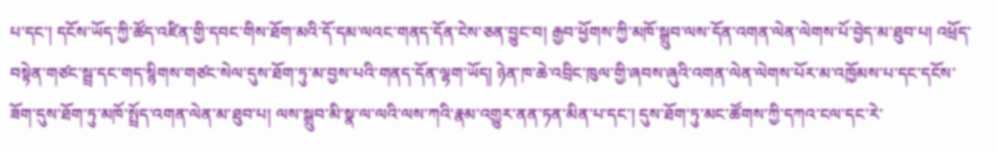པ་དང་། དངོས་ཡོད་ཀྱི་ཚོད་འཛིན་གྱི་དབང་གིས་ཐོག་མའི་དོ་དམ་ལའང་གནད་དོན་ངེས་ཅན་བྱུང་བ། རྒྱབ་ཕྱོགས་ཀྱི་མཁོ་སྒྲུབ་ལས་དོན་འགན་ལེན་ལེགས་པོ་བྱེད་མ་ཐུབ་པ། འཕྲོད་བསྟེན་གཙང་སྦྲ་དང་གད་སྙིགས་གཙང་སེལ་དུས་ཐོག་ཏུ་མ་བྱས་པའི་གནད་དོན་ལྷག་ཡོད། ཉེན་ཁ་ཆེ་འབྲིང་ཁུལ་གྱི་ཞབས་ཞུའི་འགན་ལེན་ལེགས་པོར་མ་འཁྱོམས་པ་དང་དངོས་ཟོག་དུས་ཐོག་ཏུ་མཁོ་སྤྲོད་འགན་ལེན་མ་ཐུབ་པ། ལས་སྒྲུབ་མི་སྣ་ལ་ལའི་ལས་ཀའི་རྣམ་འགྱུར་ནན་ཏན་མིན་པ་དང་། དུས་ཐོག་ཏུ་མང་ཚོགས་ཀྱི་དཀའ་ངལ་དང་རེ་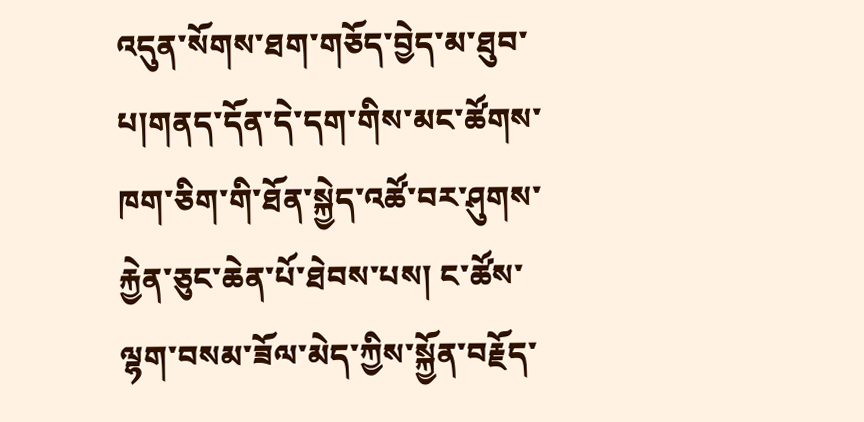འདུན་སོགས་ཐག་གཅོད་བྱེད་མ་ཐུབ་པ།གནད་དོན་དེ་དག་གིས་མང་ཚོགས་ཁག་ཅིག་གི་ཐོན་སྐྱེད་འཚོ་བར་ཤུགས་རྐྱེན་ཅུང་ཆེན་པོ་ཐེབས་པས། ང་ཚོས་ལྷག་བསམ་ཟོལ་མེད་ཀྱིས་སྐྱོན་བརྗོད་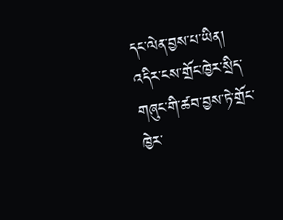དང་ལེན་བྱས་པ་ཡིན།  འདིར་ངས་གྲོང་ཁྱེར་སྲིད་གཞུང་གི་ཚབ་བྱས་ཏེ་གྲོང་ཁྱེར་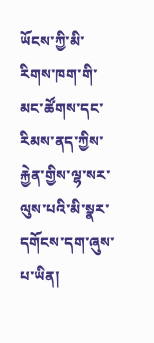ཡོངས་ཀྱི་མི་རིགས་ཁག་གི་མང་ཚོགས་དང་རིམས་ནད་ཀྱིས་རྐྱེན་གྱིས་ལྷ་སར་ལུས་པའི་མི་སྣར་དགོངས་དག་ཞུས་པ་ཡིན།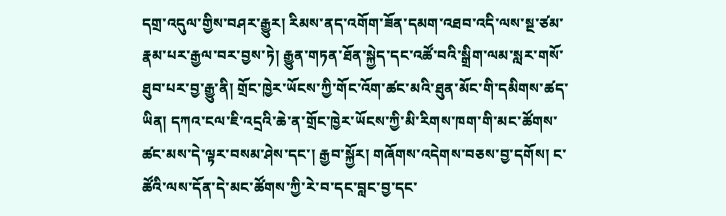དགྲ་འདུལ་གྱིས་བཤར་རྒྱུར། རིམས་ནད་འགོག་ཟོན་དམག་འཐབ་འདི་ལས་སྔ་ཙམ་རྣམ་པར་རྒྱལ་བར་བྱས་ཏེ། རྒྱུན་གཏན་ཐོན་སྐྱེད་དང་འཚོ་བའི་སྒྲིག་ལམ་སླར་གསོ་ཐུབ་པར་བྱ་རྒྱུ་ནི། གྲོང་ཁྱེར་ཡོངས་ཀྱི་གོང་འོག་ཚང་མའི་ཐུན་མོང་གི་དམིགས་ཚད་ཡིན། དཀའ་ངལ་ཇི་འདྲའི་ཆེ་ན་གྲོང་ཁྱེར་ཡོངས་ཀྱི་མི་རིགས་ཁག་གི་མང་ཚོགས་ཚང་མས་དེ་ལྟར་བསམ་ཤེས་དང་། རྒྱབ་སྐྱོར། གཞོགས་འདེགས་བཅས་བྱ་དགོས། ང་ཚོའི་ལས་དོན་དེ་མང་ཚོགས་ཀྱི་རེ་བ་དང་བླང་བྱ་དང་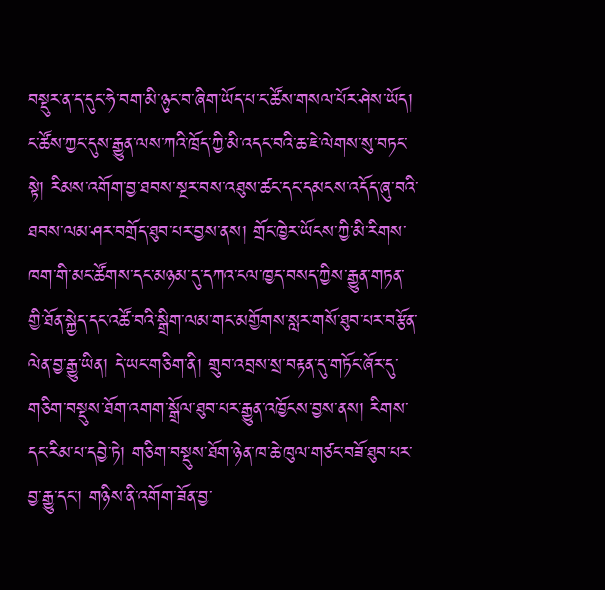བསྡུར་ན་ད་དུང་ཧེ་བག་མི་ཉུང་བ་ཞིག་ཡོད་པ་ང་ཚོས་གསལ་པོར་ཤེས་ཡོད། ང་ཚོས་ཀྱང་དུས་རྒྱུན་ལས་ཀའི་ཁྲོད་ཀྱི་མི་འདང་བའི་ཆ་ཇེ་ལེགས་སུ་བཏང་སྟེ། རིམས་འགོག་བྱ་ཐབས་སྔར་བས་འཐུས་ཚང་དང་དམངས་འདོད་ཞུ་བའི་ཐབས་ལམ་ཤར་བགྲོད་ཐུབ་པར་བྱས་ནས། གྲོང་ཁྱེར་ཡོངས་ཀྱི་མི་རིགས་ཁག་གི་མང་ཚོགས་དང་མཉམ་དུ་དཀའ་ངལ་ཁྱད་བསད་ཀྱིས་རྒྱུན་གཏན་གྱི་ཐོན་སྐྱེད་དང་འཚོ་བའི་སྒྲིག་ལམ་གང་མགྱོགས་སླར་གསོ་ཐུབ་པར་བརྩོན་ལེན་བྱ་རྒྱུ་ཡིན། དེ་ཡང་གཅིག་ནི། གྲུབ་འབྲས་སྲ་བརྟན་དུ་གཏོང་ཞོར་དུ་གཅིག་བསྡུས་ཐོག་འགག་སྒྲོལ་ཐུབ་པར་རྒྱུན་འཁྱོངས་བྱས་ནས། རིགས་དང་རིམ་པ་དབྱེ་ཏེ། གཅིག་བསྡུས་ཐོག་ཉེན་ཁ་ཆེ་ཁུལ་གཙང་བཟོ་ཐུབ་པར་བྱ་རྒྱུ་དང་། གཉིས་ནི་འགོག་ཟོན་བྱ་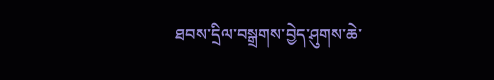ཐབས་དྲིལ་བསྒྲགས་བྱེད་ཤུགས་ཆེ་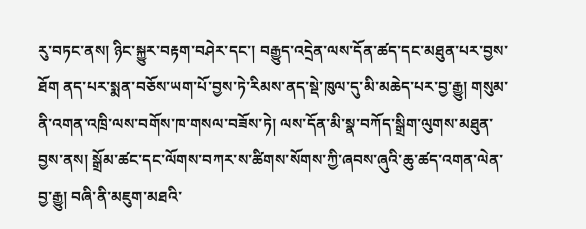རུ་བཏང་ནས། ཉིང་སྐྱུར་བརྟག་བཤེར་དང་། བརྒྱུད་འདྲེན་ལས་དོན་ཚད་དང་མཐུན་པར་བྱས་ཐོག ནད་པར་སྨན་བཅོས་ཡག་པོ་བྱས་ཏེ་རིམས་ནད་སྡེ་ཁུལ་དུ་མི་མཆེད་པར་བྱ་རྒྱུ། གསུམ་ནི་འགན་འཁྲི་ལས་བགོས་ཁ་གསལ་བཟོས་ཏེ། ལས་དོན་མི་སྣ་བཀོད་སྒྲིག་ལུགས་མཐུན་བྱས་ནས། སྒྲོམ་ཚང་དང་ལོགས་བཀར་ས་ཚིགས་སོགས་ཀྱི་ཞབས་ཞུའི་ཆུ་ཚད་འགན་ལེན་བྱ་རྒྱུ། བཞི་ནི་མཇུག་མཐའི་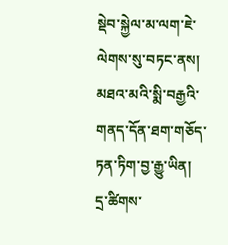སྡེབ་སྐྱེལ་མ་ལག་ཇེ་ལེགས་སུ་བཏང་ནས། མཐའ་མའི་སྨི་བརྒྱའི་གནད་དོན་ཐག་གཅོད་ཏན་ཏིག་བྱ་རྒྱུ་ཡིན།
དྲ་ཚིགས་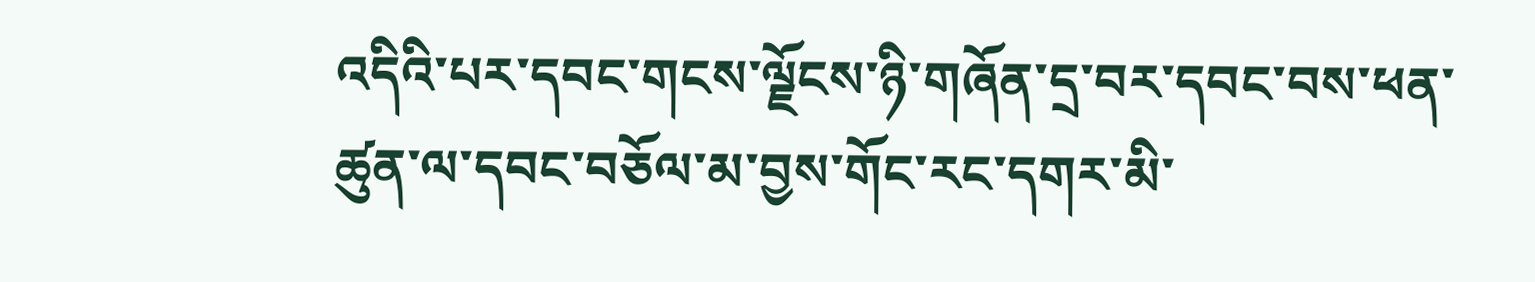འདིའི་པར་དབང་གངས་ལྗོངས་ཉི་གཞོན་དྲ་བར་དབང་བས་ཕན་ཚུན་ལ་དབང་བཅོལ་མ་བྱས་གོང་རང་དགར་མི་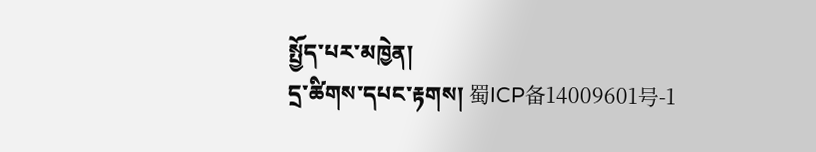སྤྱོད་པར་མཁྱེན།
དྲ་ཚིགས་དཔང་རྟགས། 蜀ICP备14009601号-1